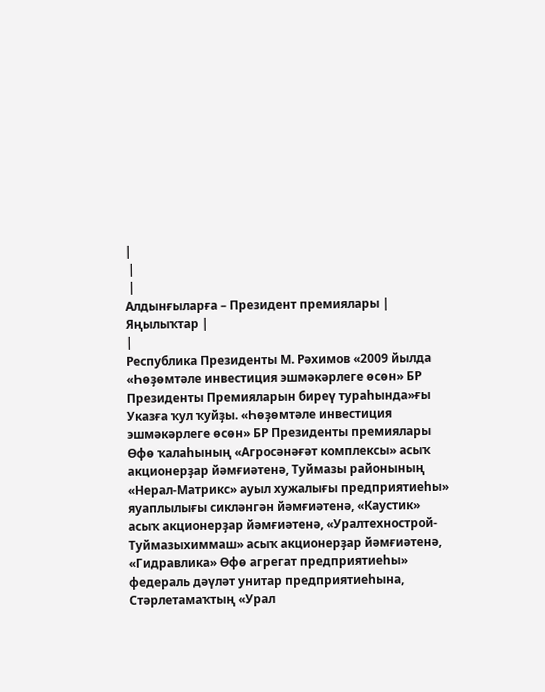|
 |
 |
Алдынғыларға – Президент премиялары |
Яңылыҡтар |
|
Республика Президенты М. Рәхимов «2009 йылда «Һөҙөмтәле инвестиция эшмәкәрлеге өсөн» БР Президенты Премияларын биреү тураһында»ғы Указға ҡул ҡуйҙы. «Һөҙөмтәле инвестиция эшмәкәрлеге өсөн» БР Президенты премиялары Өфө ҡалаһының «Агросәнәғәт комплексы» асыҡ акционерҙар йәмғиәтенә, Туймазы районының «Нерал-Матрикс» ауыл хужалығы предприятиеһы» яуаплылығы сикләнгән йәмғиәтенә, «Каустик» асыҡ акционерҙар йәмғиәтенә, «Уралтехнострой-Туймазыхиммаш» асыҡ акционерҙар йәмғиәтенә, «Гидравлика» Өфө агрегат предприятиеһы» федераль дәүләт унитар предприятиеһына, Стәрлетамаҡтың «Урал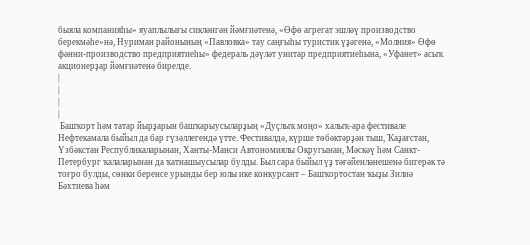быяла компанияһы» яуаплылығы сикләнгән йәмғиәтенә, «Өфө агрегат эшләү производство берекмәһе»нә, Нуриман районының «Павловка» тау саңғыһы туристик үҙәгенә, «Молния» Өфө фәнни-производство предприятиеһы» федераль дәүләт унитар предприятиеһына, «Уфанет» асыҡ акционерҙар йәмғиәтенә бирелде.
|
|
|
|
 Башҡорт һәм татар йырҙарын башҡарыусыларҙың «Дуҫлыҡ моңо» халыҡ-ара фестивале Нефтекамала быйыл да бар гүзәллегендә үтте. Фестивалдә, күрше төбәктәрҙән тыш, Ҡаҙағстан, Үзбәкстан Республикаларынан, Ханты-Манси Автономиялы Округынан, Мәскәү һәм Санкт-Петербург ҡалаларынан да ҡатнашыусылар булды. Был сара быйыл үҙ тәғәйенләнешенә бигерәк тә тоғро булды, сөнки беренсе урынды бер юлы ике конкурсант – Башҡортостан ҡыҙы Зилиә Бәхтиева һәм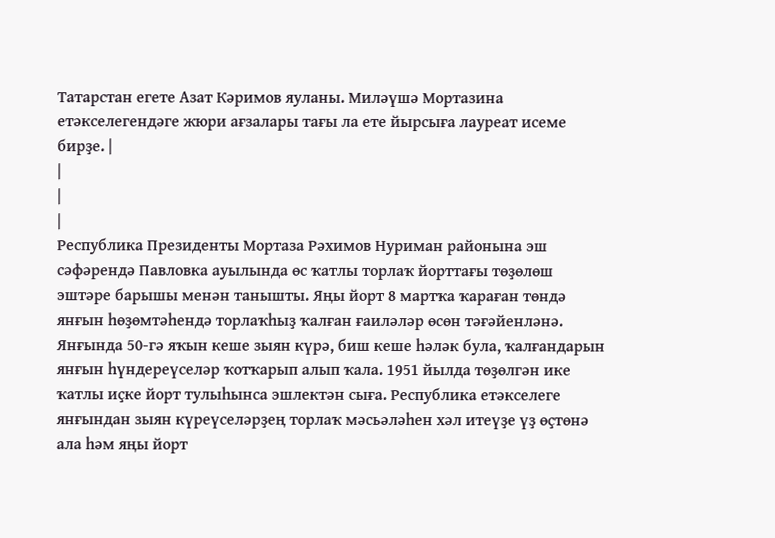Татарстан егете Азат Кәримов яуланы. Миләүшә Мортазина етәкселегендәге жюри ағзалары тағы ла ете йырсыға лауреат исеме бирҙе. |
|
|
|
Республика Президенты Мортаза Рәхимов Нуриман районына эш сәфәрендә Павловка ауылында өс ҡатлы торлаҡ йорттағы төҙөлөш эштәре барышы менән танышты. Яңы йорт 8 мартҡа ҡараған төндә янғын һөҙөмтәһендә торлаҡһыҙ ҡалған ғаиләләр өсөн тәғәйенләнә. Янғында 50-гә яҡын кеше зыян күрә, биш кеше һәләк була, ҡалғандарын янғын һүндереүселәр ҡотҡарып алып ҡала. 1951 йылда төҙөлгән ике ҡатлы иҫке йорт тулыһынса эшлектән сыға. Республика етәкселеге янғындан зыян күреүселәрҙең торлаҡ мәсьәләһен хәл итеүҙе үҙ өҫтөнә ала һәм яңы йорт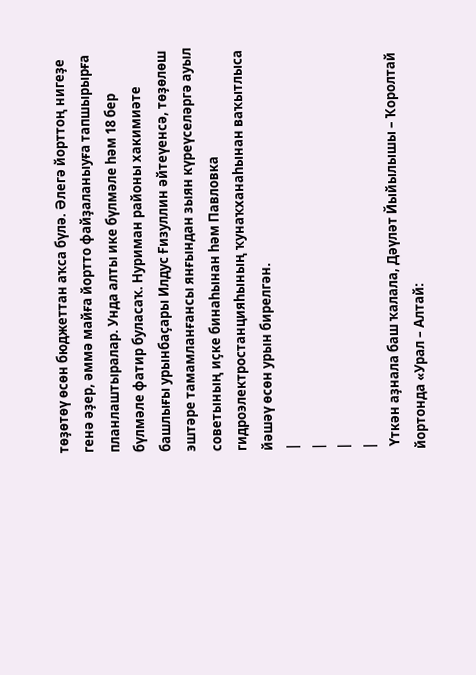төҙөтөү өсөн бюджеттан аҡса бүлә. Әлегә йорттоң нигеҙе генә әҙер, әммә майға йортто файҙаланыуға тапшырырға планлаштыралар. Унда алты ике бүлмәле һәм 18 бер бүлмәле фатир буласаҡ. Нуриман районы хакимиәте башлығы урынбаҫары Илдус Ғизуллин әйтеүенсә, төҙөлөш эштәре тамамланғансы янғындан зыян күреүселәргә ауыл советының иҫке бинаһынан һәм Павловка гидроэлектростанцияһының ҡунаҡханаһынан ваҡытлыса йәшәү өсөн урын бирелгән.
|
|
|
|
 Үткән аҙнала баш ҡалала, Дәүләт Йыйылышы – Ҡоролтай йортонда «Урал – Алтай: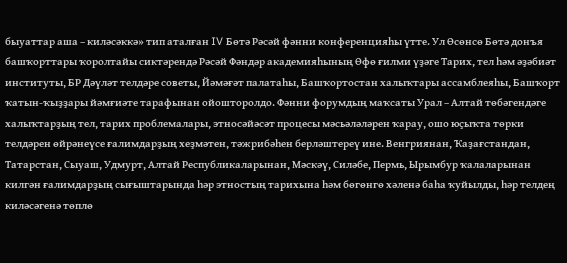быуаттар аша – киләсәккә» тип аталған IV Бөтә Рәсәй фәнни конференцияһы үтте. Ул Өсөнсө Бөтә донъя башҡорттары ҡоролтайы сиктәрендә Рәсәй Фәндәр академияһының Өфө ғилми үҙәге Тарих, тел һәм әҙәбиәт институты, БР Дәүләт телдәре советы, Йәмәғәт палатаһы, Башҡортостан халыҡтары ассамблеяһы, Башҡорт ҡатын-ҡыҙҙары йәмғиәте тарафынан ойошторолдо. Фәнни форумдың маҡсаты Урал – Алтай төбәгендәге халыҡтарҙың тел, тарих проблемалары, этносәйәсәт процесы мәсьәләләрен ҡарау, ошо юҫыҡта төрки телдәрен өйрәнеүсе ғалимдарҙың хеҙмәтен, тәжрибәһен берләштереү ине. Венгриянан, Ҡаҙағстандан, Татарстан, Сыуаш, Удмурт, Алтай Республикаларынан, Мәскәү, Силәбе, Пермь, Ырымбур ҡалаларынан килгән ғалимдарҙың сығыштарында һәр этностың тарихына һәм бөгөнгө хәленә баһа ҡуйылды, һәр телдең киләсәгенә төплө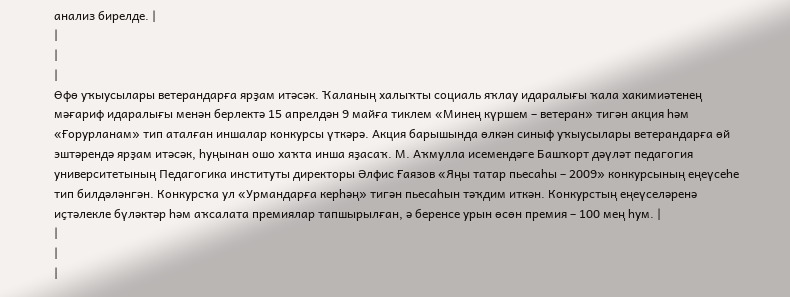анализ бирелде. |
|
|
|
Өфө уҡыусылары ветерандарға ярҙам итәсәк. Ҡаланың халыҡты социаль яҡлау идаралығы ҡала хакимиәтенең мәғариф идаралығы менән берлектә 15 апрелдән 9 майға тиклем «Минең күршем – ветеран» тигән акция һәм «Ғорурланам» тип аталған иншалар конкурсы үткәрә. Акция барышында өлкән синыф уҡыусылары ветерандарға өй эштәрендә ярҙам итәсәк, һуңынан ошо хаҡта инша яҙасаҡ. М. Аҡмулла исемендәге Башҡорт дәүләт педагогия университетының Педагогика институты директоры Әлфис Ғаязов «Яңы татар пьесаһы – 2009» конкурсының еңеүсеһе тип билдәләнгән. Конкурсҡа ул «Урмандарға керһәң» тигән пьесаһын тәҡдим иткән. Конкурстың еңеүселәренә иҫтәлекле бүләктәр һәм аҡсалата премиялар тапшырылған, ә беренсе урын өсөн премия – 100 мең һум. |
|
|
|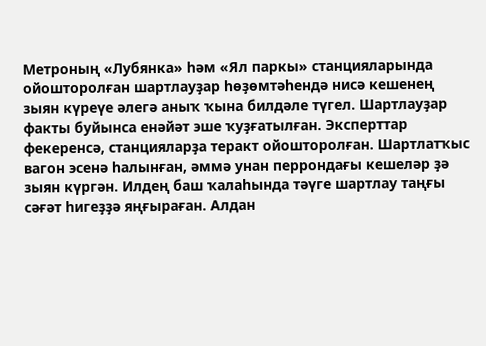Метроның «Лубянка» һәм «Ял паркы» станцияларында ойошторолған шартлауҙар һөҙөмтәһендә нисә кешенең зыян күреүе әлегә аныҡ ҡына билдәле түгел. Шартлауҙар факты буйынса енәйәт эше ҡуҙғатылған. Эксперттар фекеренсә, станцияларҙа теракт ойошторолған. Шартлатҡыс вагон эсенә һалынған, әммә унан перрондағы кешеләр ҙә зыян күргән. Илдең баш ҡалаһында тәүге шартлау таңғы сәғәт һигеҙҙә яңғыраған. Алдан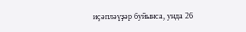иҫәпләүҙәр буйынса, унда 26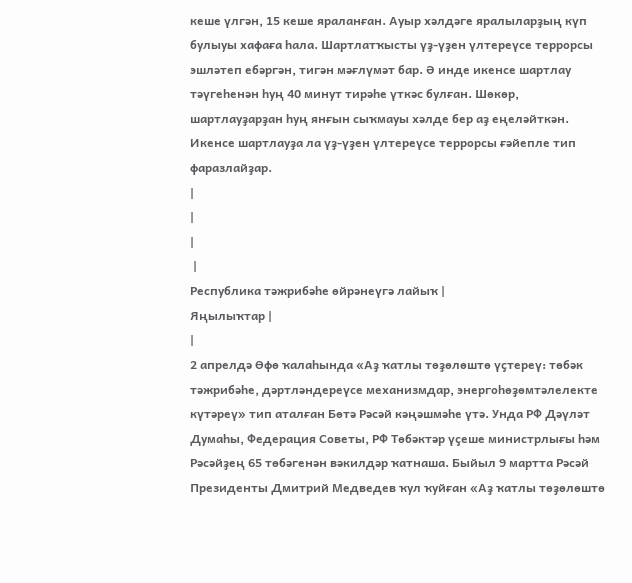кеше үлгән, 15 кеше яраланған. Ауыр хәлдәге яралыларҙың күп булыуы хафаға һала. Шартлатҡысты үҙ-үҙен үлтереүсе террорсы эшләтеп ебәргән, тигән мәғлүмәт бар. Ә инде икенсе шартлау тәүгеһенән һуң 40 минут тирәһе үткәс булған. Шөкөр, шартлауҙарҙан һуң янғын сыҡмауы хәлде бер аҙ еңеләйткән. Икенсе шартлауҙа ла үҙ-үҙен үлтереүсе террорсы ғәйепле тип фаразлайҙар.
|
|
|
 |
Республика тәжрибәһе өйрәнеүгә лайыҡ |
Яңылыҡтар |
|
2 апрелдә Өфө ҡалаһында «Аҙ ҡатлы төҙөлөштө үҫтереү: төбәк тәжрибәһе, дәртләндереүсе механизмдар, энергоһөҙөмтәлелекте күтәреү» тип аталған Бөтә Рәсәй кәңәшмәһе үтә. Унда РФ Дәүләт Думаһы, Федерация Советы, РФ Төбәктәр үҫеше министрлығы һәм Рәсәйҙең 65 төбәгенән вәкилдәр ҡатнаша. Быйыл 9 мартта Рәсәй Президенты Дмитрий Медведев ҡул ҡуйған «Аҙ ҡатлы төҙөлөштө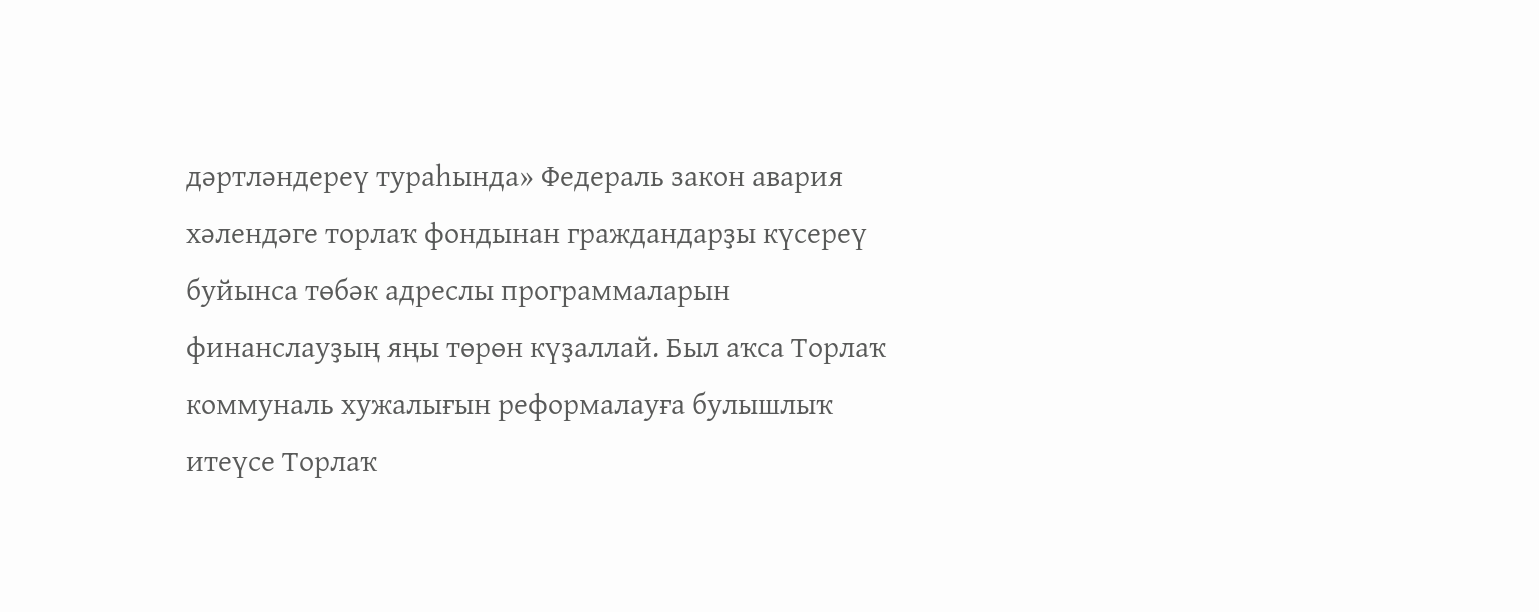дәртләндереү тураһында» Федераль закон авария хәлендәге торлаҡ фондынан граждандарҙы күсереү буйынса төбәк адреслы программаларын финанслауҙың яңы төрөн күҙаллай. Был аҡса Торлаҡ коммуналь хужалығын реформалауға булышлыҡ итеүсе Торлаҡ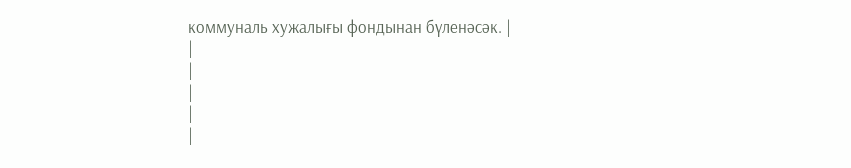коммуналь хужалығы фондынан бүленәсәк. |
|
|
|
|
|